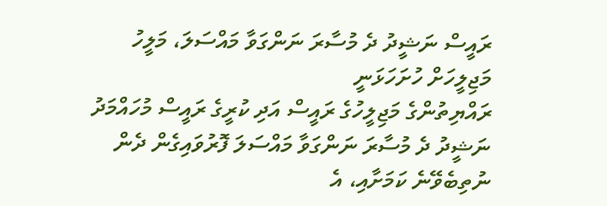ރައީސް ނަޝީދު ދެ މުސާރަ ނަންގަވާ މައްސަލަ، މަލީހު މަޖިލީހަށް ހުށަހަޅަނީ
ރައްޔިތުންގެ މަޖިލީހުގެ ރައީސް އަދި ކުރީގެ ރައީސް މުހައްމަދު ނަޝީދު ދެ މުސާރަ ނަންގަވާ މައްސަލަ ފޮރުވައިގެން ދެން ނުތިބެވޭނެ ކަމަށާއި، އެ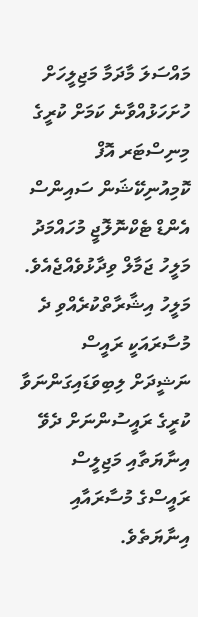މައްސަލަ މާދަމާ މަޖިލީހަށް ހުށަހަޅުއްވާނެ ކަމަށް ކުރީގެ މިނިސްޓަރ އޮފް ކޮމިއުނިކޭޝަން ސައިންސް އެންޑް ޓެކްނޮލޮޖީ މުހައްމަދު މަލީހު ޖަމާލް ވިދާޅުވެއްޖެއެވެ.
މަލީހު އިޝާރާތްކުރެއްވި ދެ މުސާރައަކީ ރައީސް ނަޝީދަށް ލިބިވަޑައިގަންނަވާ ކުރީގެ ރައީސުންނަށް ދެވޭ އިނާޔަތާއި މަޖިލީސް ރައީސްގެ މުސާރައާއި އިނާޔަތެވެ.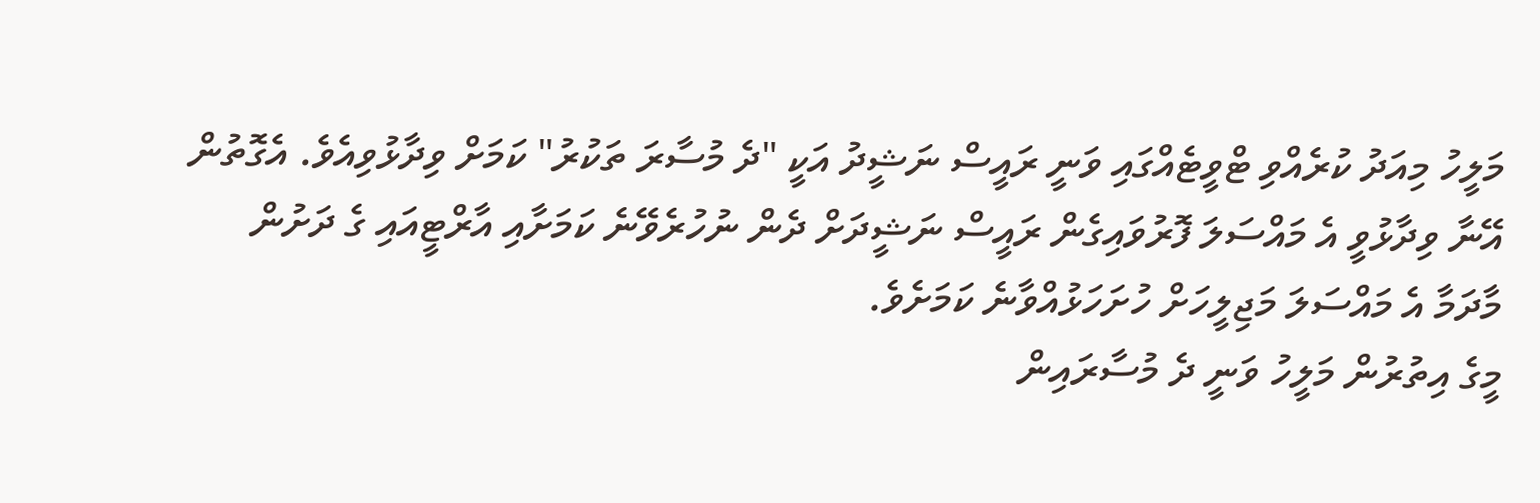މަލީހު މިއަދު ކުރެއްވި ޓްވީޓެއްގައި ވަނީ ރައީސް ނަޝީދު އަކީ "ދެ މުސާރަ ތަކުރު" ކަމަށް ވިދާޅުވިއެވެ. އެގޮތުން އޭނާ ވިދާޅުވީ އެ މައްސަލަ ފޮރުވައިގެން ރައީސް ނަޝީދަށް ދެން ނުހުރެވޭނެ ކަމަށާއި އާރްޓީއައި ގެ ދަށުން މާދަމާ އެ މައްސަލަ މަޖިލީހަށް ހުށަހަޅުއްވާނެ ކަމަށެވެ.
މީގެ އިތުރުން މަލީހު ވަނީ ދެ މުސާރައިން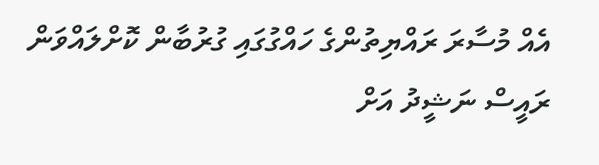އެއް މުސާރަ ރައްޔިތުންގެ ހައްގުގައި ގުރުބާން ކޮށްލައްވަން ރައީސް ނަޝީދު އަށް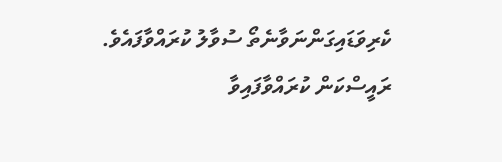ކެރިވަޑައިގަންނަވާނެތޯ ސުވާލު ކުރައްވާފައެވެ.
ރައީސްކަން ކުރައްވާފައިވާ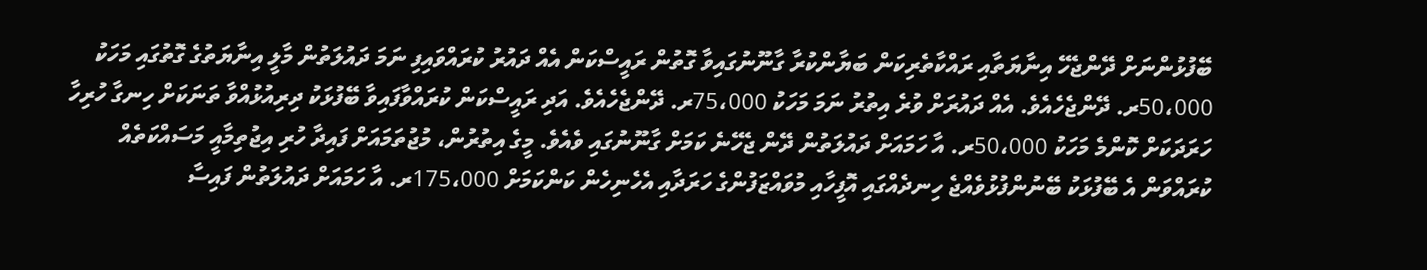ބޭފުޅުންނަށް ދޭންޖެހޭ އިނާޔަތާއި ރައްކާތެރިކަން ބަޔާންކުރާ ގާނޫނުގައިވާ ގޮތުން ރައީސްކަން އެއް ދައުރު ކުރައްވައިފި ނަމަ ދައުލަތުން މާލީ އިނާޔަތުގެ ގޮތުގައި މަހަކު 50،000ރ. ދޭންޖެހެއެވެ. އެއް ދައުރަށް ވުރެ އިތުރު ނަމަ މަހަކު 75،000ރ. ދޭންޖެހެއެވެ. އަދި ރައީސްކަން ކުރައްވާފައިވާ ބޭފުޅަކު ދިރިއުޅުއްވާ ތަނަކަށް ހިނގާ ހުރިހާ ހަރަދަކަށް ކޮންމެ މަހަކު 50،000ރ. އާ ހަމައަށް ދައުލަތުން ދޭން ޖެހޭނެ ކަމަށް ގާނޫނުގައި ވެއެވެ. މީގެ އިތުރުން، މުޖުތަމައަށް ފައިދާ ހުރި އިޖުތިމާއީ މަސައްކަތެއް ކުރައްވަން އެ ބޭފުޅަކު ބޭނުންފުޅުވެއްޖެ ހިނދެއްގައި އޮފީހާއި މުވައްޒަފުންގެ ހަރަދާއި އެހެނިހެން ކަންކަމަށް 175،000ރ. އާ ހަމައަށް ދައުލަތުން ފައިސާ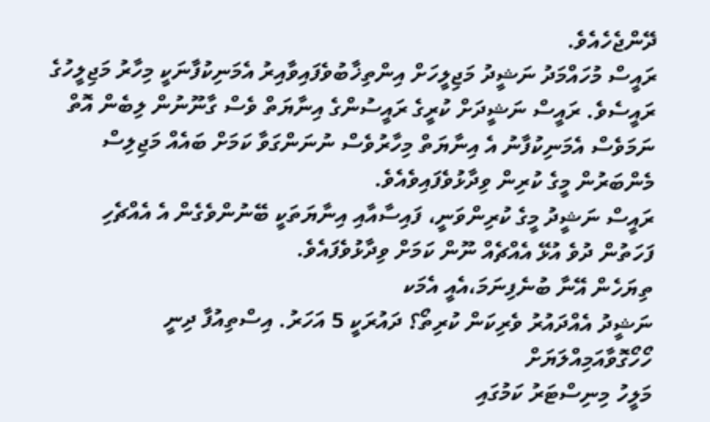ދޭންޖެހެއެވެ.
ރައީސް މުހައްމަދު ނަޝީދު މަޖިލީހަށް އިންތިޚާބުވެފައިވާއިރު އެމަނިކުފާނަކީ މިހާރު މަޖިލީހުގެ ރައީސެވެ. ރައީސް ނަޝީދަށް ކުރީގެ ރައީސުންގެ އިނާޔަތް ވެސް ގާނޫނުން ލިބެން އޮތް ނަމަވެސް އެމަނިކުފާނު އެ އިނާޔަތް މިހާރުވެސް ނުނަންގަވާ ކަމަށް ބައެއް މަޖިލިސް މެންބަރުން މީގެ ކުރިން ވިދާޅުވެފައިވެއެވެ.
ރައީސް ނަޝީދު މީގެ ކުރިންވަނީ، ފައިސާއާއި އިނާޔަތަކީ ބޭނުންވެގެން އެ އެއްޗެހި ފަހަތުން ދުވެ އުޅޭ އެއްޗެއް ނޫން ކަމަށް ވިދާޅުވެފައެވެ.
ތިޔަހެން އޭނާ ބުނެފިނަމަ،އެއީ އެމަކ
ނަޝީދު އެއްދައުރު ވެރިކަން ކުރިތޯ؟ ދައުރަކީ 5 އަހަރު. އިސްތިއުފާ ދިނީ ހޯހޯގޮވާއަމިއްލަޔަށް
މަލީހު މިނިސްޓަރު ކަމުގައި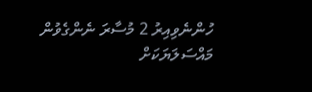ހުންނެވިއިރު 2 މުސާރަ ނެންގެވުން މައްސަލަޔަކަށް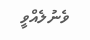ވެނުލެއްވީ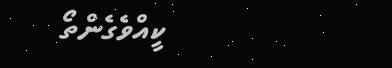ކީއްވެގެންތޯ